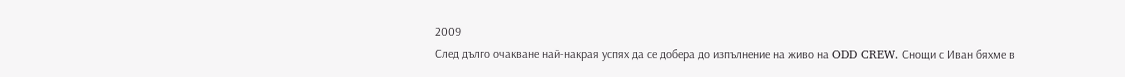2009
След дълго очакване най-накрая успях да се добера до изпълнение на живо на ODD CREW. Снощи с Иван бяхме в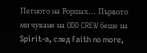Петното на Роршах… Първото ми чуване на ODD CREW беше на Spirit-a, след Faith no more,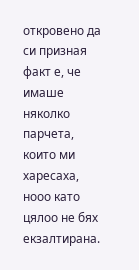откровено да си призная факт е, че имаше няколко парчета, които ми харесаха, нооо като цялоо не бях екзалтирана.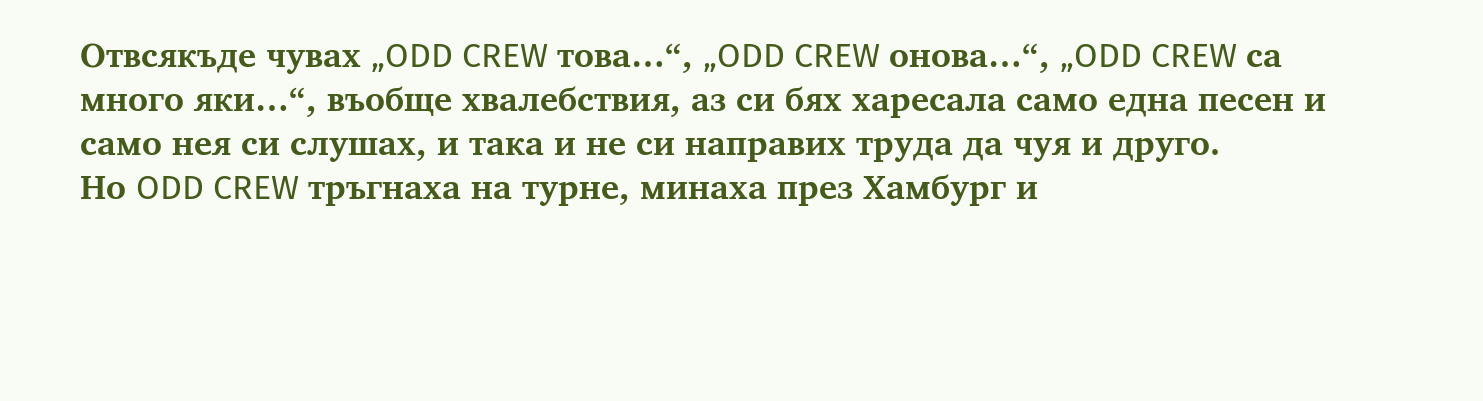Отвсякъде чувах „ODD CREW това…“, „ODD CREW онова…“, „ODD CREW са много яки…“, въобще хвалебствия, аз си бях харесала само една песен и само нeя си слушах, и така и не си направих труда да чуя и друго.
Но ODD CREW тръгнаха на турне, минаха през Хамбург и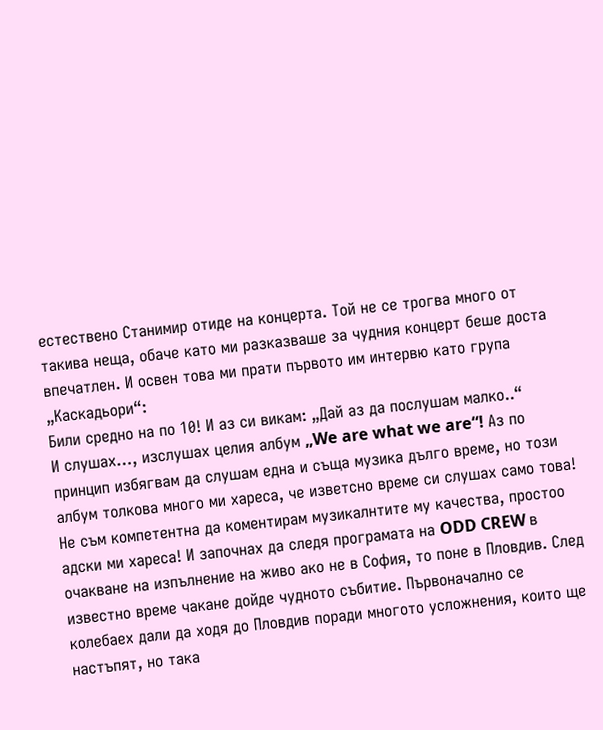естествено Станимир отиде на концерта. Той не се трогва много от такива неща, обаче като ми разказваше за чудния концерт беше доста впечатлен. И освен това ми прати първото им интервю като група „Каскадьори“:
Били средно на по 10! И аз си викам: „Дай аз да послушам малко..“
И слушах…, изслушах целия албум „We are what we are“! Аз по принцип избягвам да слушам една и съща музика дълго време, но този албум толкова много ми хареса, че изветсно време си слушах само това! Не съм компетентна да коментирам музикалнтите му качества, простоо адски ми хареса! И започнах да следя програмата на ODD CREW в очакване на изпълнение на живо ако не в София, то поне в Пловдив. След известно време чакане дойде чудното събитие. Първоначално се колебаех дали да ходя до Пловдив поради многото усложнения, които ще настъпят, но така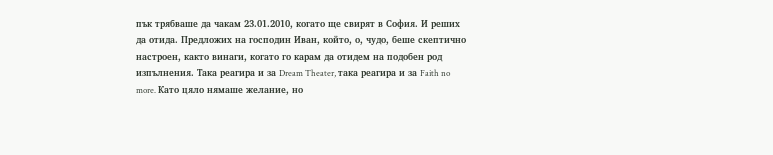пък трябваше да чакам 23.01.2010, когато ще свирят в София. И реших да отида. Предложих на господин Иван, който, о, чудо, беше скептично настроен, както винаги, когато го карам да отидем на подобен род изпълнения. Така реагира и за Dream Theater, така реагира и за Faith no more. Като цяло нямаше желание, но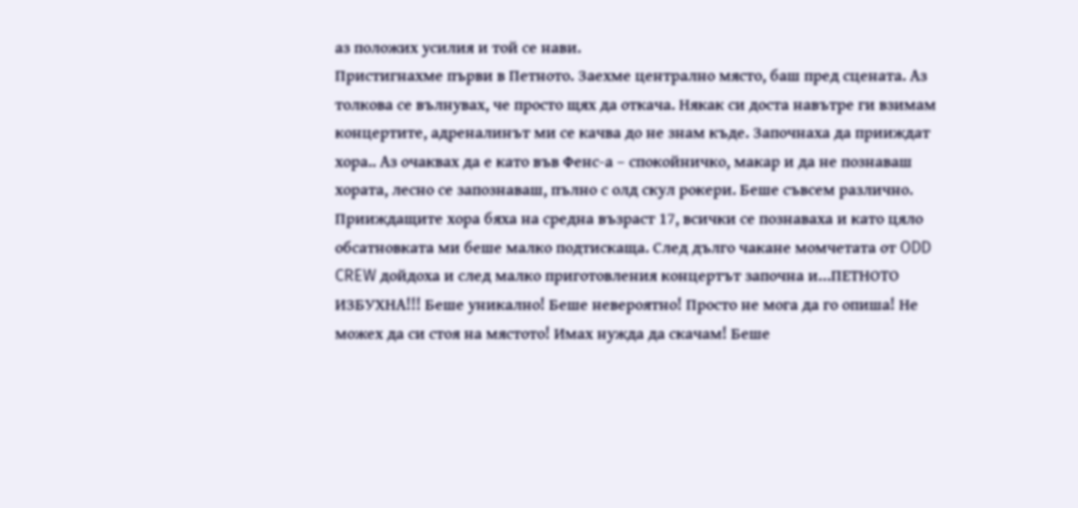аз положих усилия и той се нави.
Пристигнахме първи в Петното. Заехме централно място, баш пред сцената. Аз толкова се вълнувах, че просто щях да откача. Някак си доста навътре ги взимам концертите, адреналинът ми се качва до не знам къде. Започнаха да прииждат хора.. Аз очаквах да е като във Фенс-а – спокойничко, макар и да не познаваш хората, лесно се запознаваш, пълно с олд скул рокери. Беше съвсем различно. Прииждащите хора бяха на средна възраст 17, всички се познаваха и като цяло обсатновката ми беше малко подтискаща. След дълго чакане момчетата от ODD CREW дойдоха и след малко приготовления концертът започна и…ПЕТНОТО ИЗБУХНА!!! Беше уникално! Беше невероятно! Просто не мога да го опиша! Не можех да си стоя на мястото! Имах нужда да скачам! Беше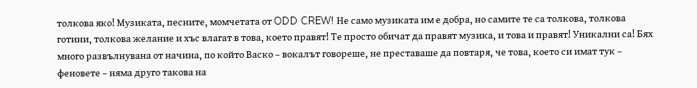толкова яко! Музиката, песните, момчетата от ODD CREW! Не само музиката им е добра, но самите те са толкова, толкова готини, толкова желание и хъс влагат в това, което правят! Те просто обичат да правят музика, и това и правят! Уникални са! Бях много развълнувана от начина, по който Васко – вокалът говореше, не преставаше да повтаря, че това, което си имат тук – феновете – няма друго такова на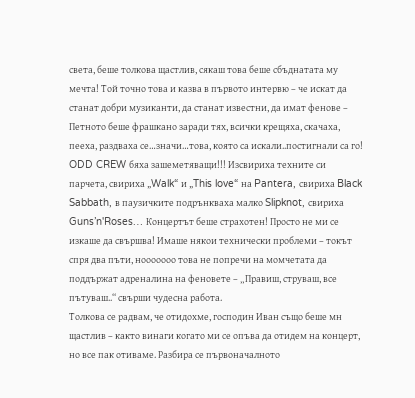света, беше толкова щастлив, сякаш това беше сбъднатата му мечта! Той точно това и казва в първото интервю – че искат да станат добри музиканти, да станат известни, да имат фенове – Петното беше фрашкано заради тях, всички крещяха, скачаха, пееха, раздваха се…значи…това, която са искали..постигнали са го!
ODD CREW бяха зашеметяващи!!! Изсвириха техните си парчета, свириха „Walk“ и „This love“ на Pantera, свириха Black Sabbath, в паузичките подрънкваха малко Slipknot, свириха Guns’n'Roses… Концертът беше страхотен! Просто не ми се изкаше да свършва! Имаше някои технически проблеми – токът спря два пъти, нооооооо това не попречи на момчетата да поддържат адреналина на феновете – „Правиш, струваш, все пътуваш..“ свърши чудесна работа.
Толкова се радвам, че отидохме, господин Иван също беше мн щастлив – както винаги когато ми се опъва да отидем на концерт, но все пак отиваме. Разбира се първоначалното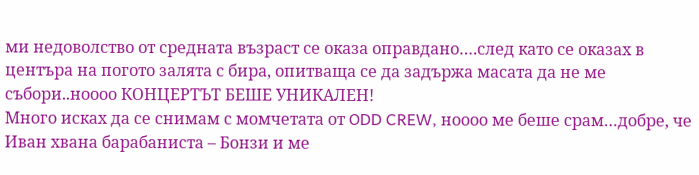ми недоволство от средната възраст се оказа оправдано….след като се оказах в центъра на погото залята с бира, опитваща се да задържа масата да не ме събори..ноооо КОНЦЕРТЪТ БЕШЕ УНИКАЛЕН!
Много исках да се снимам с момчетата от ODD CREW, ноооо ме беше срам…добре, че Иван хвана барабаниста – Бонзи и ме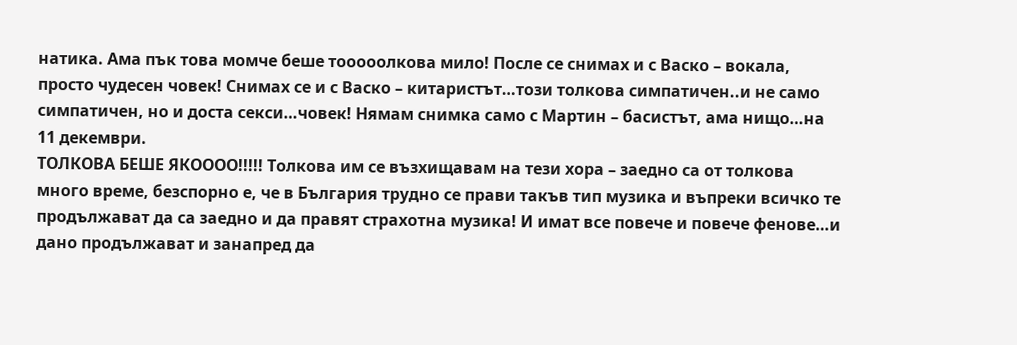натика. Ама пък това момче беше тооооолкова мило! После се снимах и с Васко – вокала, просто чудесен човек! Снимах се и с Васко – китаристът…този толкова симпатичен..и не само симпатичен, но и доста секси…човек! Нямам снимка само с Мартин – басистът, ама нищо…на 11 декември.
ТОЛКОВА БЕШЕ ЯКОООО!!!!! Толкова им се възхищавам на тези хора – заедно са от толкова много време, безспорно е, че в България трудно се прави такъв тип музика и въпреки всичко те продължават да са заедно и да правят страхотна музика! И имaт все повече и повече фенове…и дано продължават и занапред да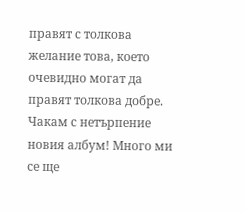правят с толкова желание това, което очевидно могат да правят толкова добре. Чакам с нетърпение новия албум! Много ми се ще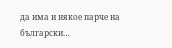да има и някое парче на български…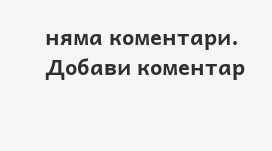няма коментари.
Добави коментар